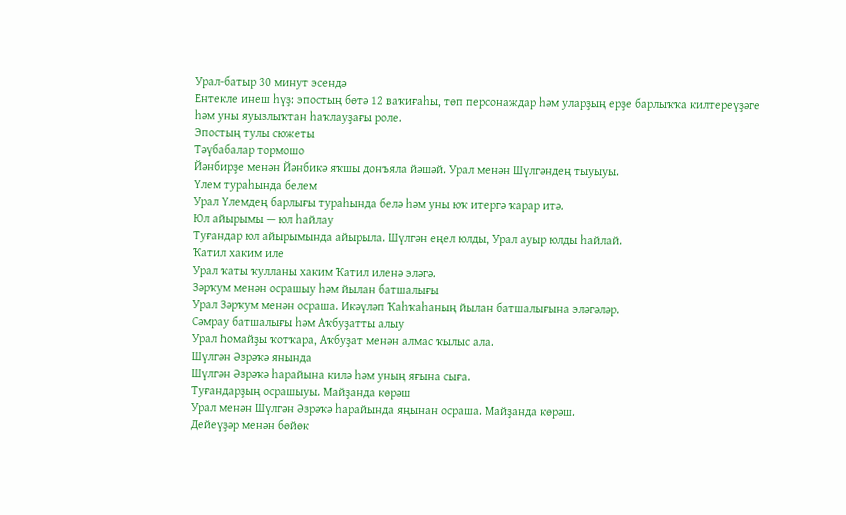Урал-батыр 30 минут эсендә
Ентекле инеш һүҙ: эпостың бөтә 12 ваҡиғаһы, төп персонаждар һәм уларҙың ерҙе барлыҡҡа килтереүҙәге һәм уны яуызлыҡтан һаҡлауҙағы роле.
Эпостың тулы сюжеты
Тәүбабалар тормошо
Йәнбирҙе менән Йәнбикә яҡшы донъяла йәшәй. Урал менән Шүлгәндең тыуыуы.
Үлем тураһында белем
Урал Үлемдең барлығы тураһында белә һәм уны юҡ итергә ҡарар итә.
Юл айырымы — юл һайлау
Туғандар юл айырымында айырыла. Шүлгән еңел юлды, Урал ауыр юлды һайлай.
Ҡатил хаким иле
Урал ҡаты ҡулланы хаким Ҡатил иленә эләгә.
Зәрҡум менән осрашыу һәм йылан батшалығы
Урал Зәрҡум менән осраша. Икәүләп Ҡаһҡаһаның йылан батшалығына эләгәләр.
Сәмрау батшалығы һәм Аҡбуҙатты алыу
Урал Һомайҙы ҡотҡара, Аҡбуҙат менән алмас ҡылыс ала.
Шүлгән Әзрәҡә янында
Шүлгән Әзрәҡә һарайына килә һәм уның яғына сыға.
Туғандарҙың осрашыуы. Майҙанда көрәш
Урал менән Шүлгән Әзрәҡә һарайында яңынан осраша. Майҙанда көрәш.
Дейеүҙәр менән бөйөк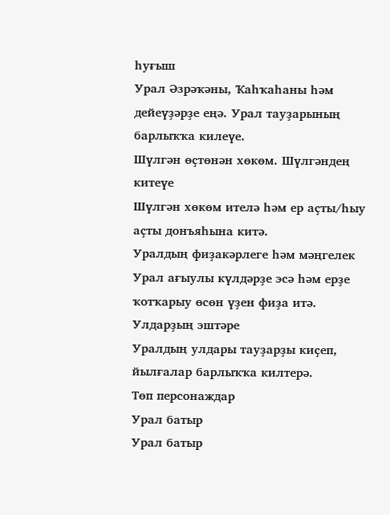һуғыш
Урал Әзрәҡәны, Ҡаһҡаһаны һәм дейеүҙәрҙе еңә. Урал тауҙарының барлыҡҡа килеүе.
Шүлгән өҫтөнән хөкөм. Шүлгәндең китеүе
Шүлгән хөкөм ителә һәм ер аҫты/һыу аҫты донъяһына китә.
Уралдың фиҙакәрлеге һәм мәңгелек
Урал ағыулы күлдәрҙе эсә һәм ерҙе ҡотҡарыу өсөн үҙен фиҙа итә.
Улдарҙың эштәре
Уралдың улдары тауҙарҙы киҫеп, йылғалар барлыҡҡа килтерә.
Төп персонаждар
Урал батыр
Урал батыр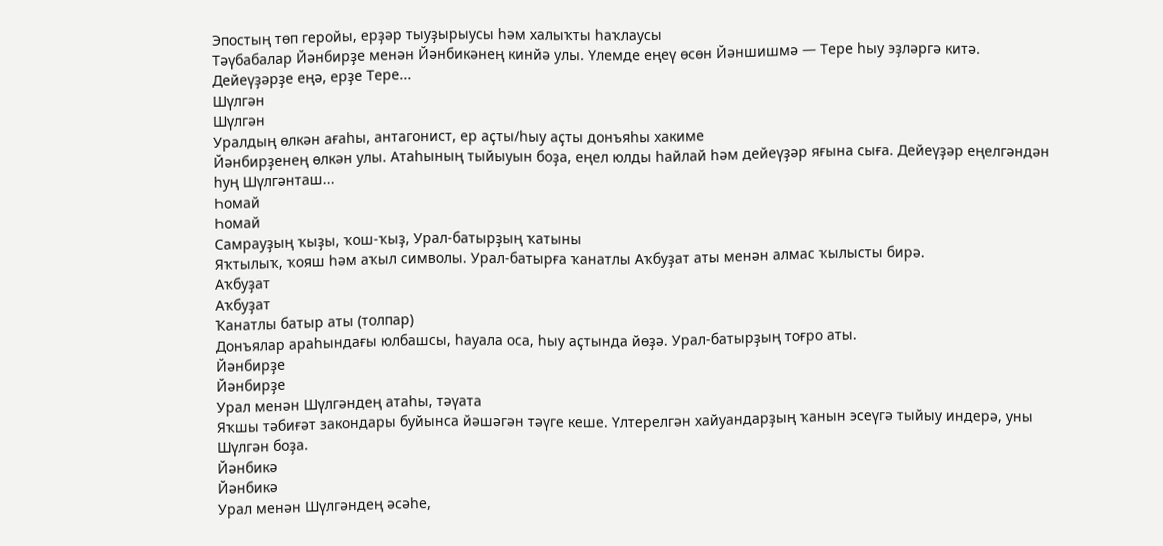Эпостың төп геройы, ерҙәр тыуҙырыусы һәм халыҡты һаҡлаусы
Тәүбабалар Йәнбирҙе менән Йәнбикәнең кинйә улы. Үлемде еңеү өсөн Йәншишмә — Тере һыу эҙләргә китә. Дейеүҙәрҙе еңә, ерҙе Тере...
Шүлгән
Шүлгән
Уралдың өлкән ағаһы, антагонист, ер аҫты/һыу аҫты донъяһы хакиме
Йәнбирҙенең өлкән улы. Атаһының тыйыуын боҙа, еңел юлды һайлай һәм дейеүҙәр яғына сыға. Дейеүҙәр еңелгәндән һуң Шүлгәнташ...
Һомай
Һомай
Самрауҙың ҡыҙы, ҡош-ҡыҙ, Урал-батырҙың ҡатыны
Яҡтылыҡ, ҡояш һәм аҡыл символы. Урал-батырға ҡанатлы Аҡбуҙат аты менән алмас ҡылысты бирә.
Аҡбуҙат
Аҡбуҙат
Ҡанатлы батыр аты (толпар)
Донъялар араһындағы юлбашсы, һауала оса, һыу аҫтында йөҙә. Урал-батырҙың тоғро аты.
Йәнбирҙе
Йәнбирҙе
Урал менән Шүлгәндең атаһы, тәүата
Яҡшы тәбиғәт закондары буйынса йәшәгән тәүге кеше. Үлтерелгән хайуандарҙың ҡанын эсеүгә тыйыу индерә, уны Шүлгән боҙа.
Йәнбикә
Йәнбикә
Урал менән Шүлгәндең әсәһе,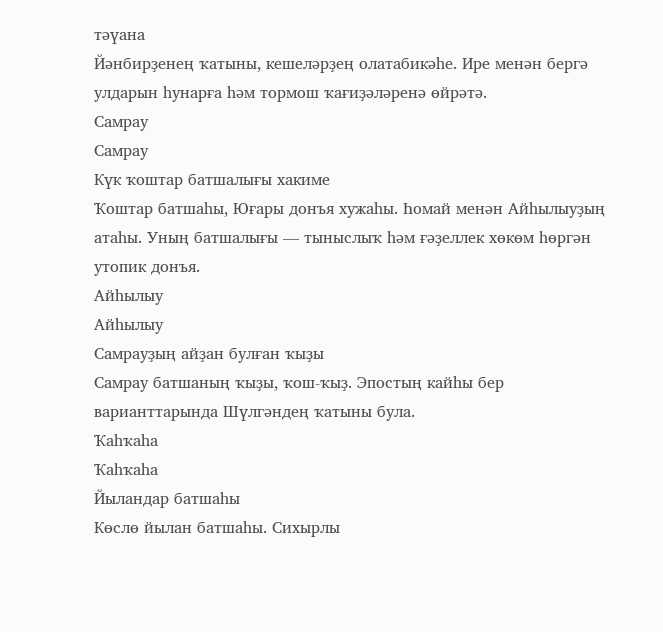тәүана
Йәнбирҙенең ҡатыны, кешеләрҙең олатабикәһе. Ире менән бергә улдарын һунарға һәм тормош ҡағиҙәләренә өйрәтә.
Самрау
Самрау
Күк ҡоштар батшалығы хакиме
Ҡоштар батшаһы, Юғары донъя хужаһы. Һомай менән Айһылыуҙың атаһы. Уның батшалығы — тыныслыҡ һәм ғәҙеллек хөкөм һөргән утопик донъя.
Айһылыу
Айһылыу
Самрауҙың айҙан булған ҡыҙы
Самрау батшаның ҡыҙы, ҡош-ҡыҙ. Эпостың кайһы бер варианттарында Шүлгәндең ҡатыны була.
Ҡаһҡаһа
Ҡаһҡаһа
Йыландар батшаһы
Көслө йылан батшаһы. Сихырлы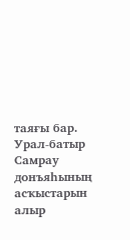таяғы бар. Урал-батыр Самрау донъяһының асҡыстарын алыр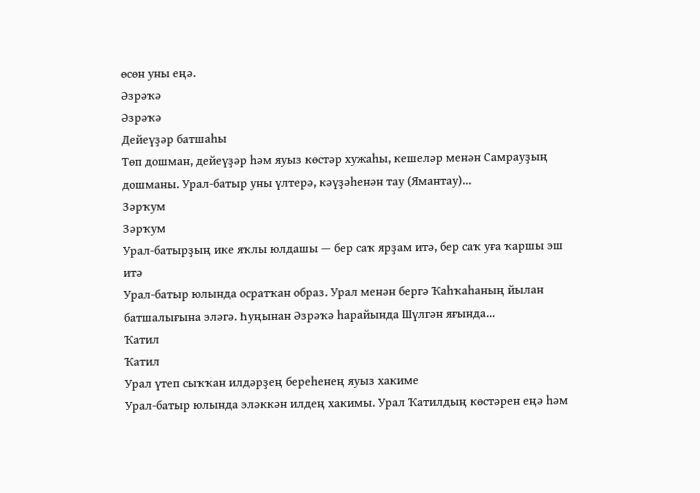өсөн уны еңә.
Әзрәҡә
Әзрәҡә
Дейеүҙәр батшаһы
Төп дошман, дейеүҙәр һәм яуыз көстәр хужаһы, кешеләр менән Самрауҙың дошманы. Урал-батыр уны үлтерә, кәүҙәһенән тау (Ямантау)...
Зәрҡум
Зәрҡум
Урал-батырҙың ике яҡлы юлдашы — бер саҡ ярҙам итә, бер саҡ уға ҡаршы эш итә
Урал-батыр юлында осратҡан образ. Урал менән бергә Ҡаһҡаһаның йылан батшалығына эләгә. Һуңынан Әзрәҡә һарайында Шүлгән яғында...
Ҡатил
Ҡатил
Урал үтеп сыҡҡан илдәрҙең береһенең яуыз хакиме
Урал-батыр юлында эләккән илдең хакимы. Урал Ҡатилдың көстәрен еңә һәм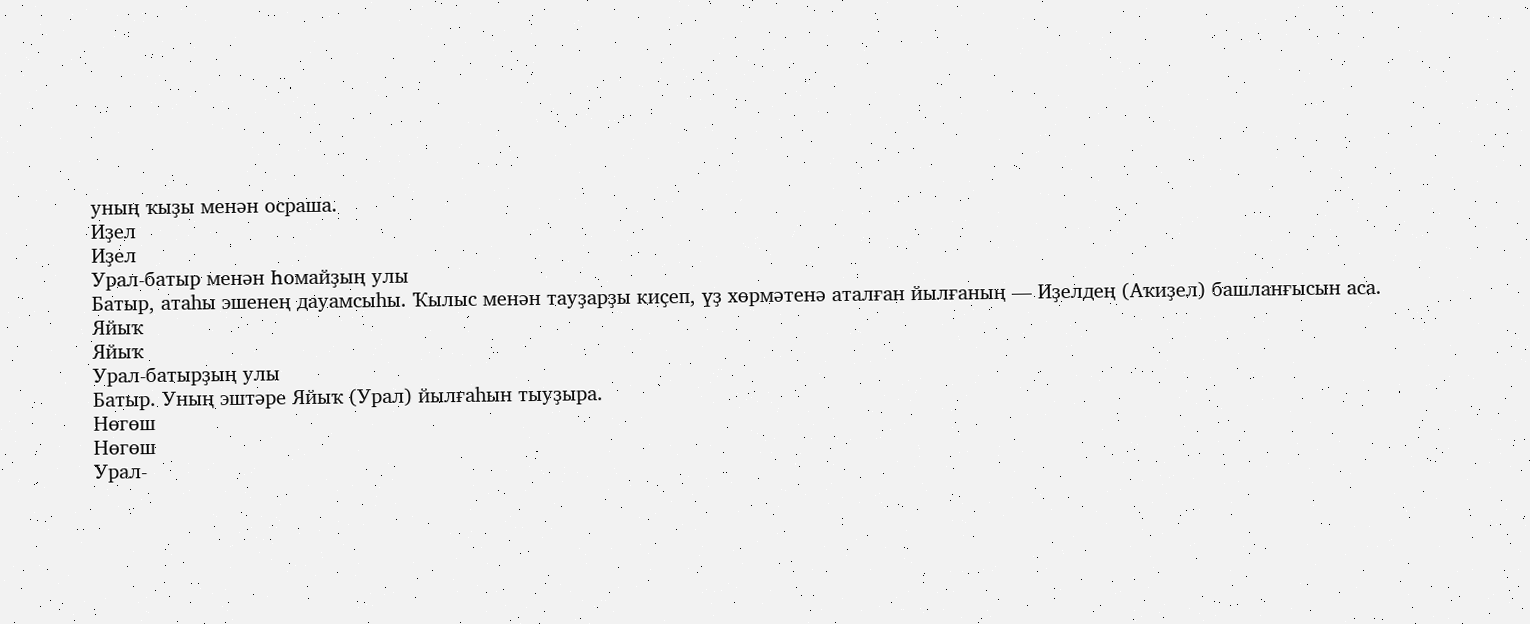уның ҡыҙы менән осраша.
Иҙел
Иҙел
Урал-батыр менән Һомайҙың улы
Батыр, атаһы эшенең дауамсыһы. Ҡылыс менән тауҙарҙы киҫеп, үҙ хөрмәтенә аталған йылғаның — Иҙелдең (Аҡиҙел) башланғысын аса.
Яйыҡ
Яйыҡ
Урал-батырҙың улы
Батыр. Уның эштәре Яйыҡ (Урал) йылғаһын тыуҙыра.
Нөгөш
Нөгөш
Урал-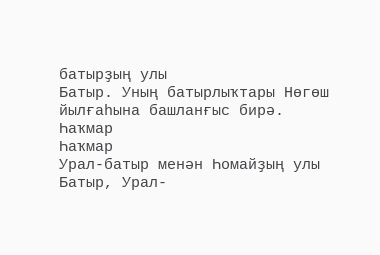батырҙың улы
Батыр. Уның батырлыҡтары Нөгөш йылғаһына башланғыс бирә.
Һаҡмар
Һаҡмар
Урал-батыр менән Һомайҙың улы
Батыр, Урал-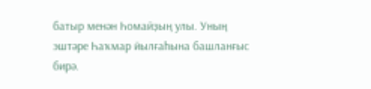батыр менән Һомайҙың улы. Уның эштәре Һаҡмар йылғаһына башланғыс бирә.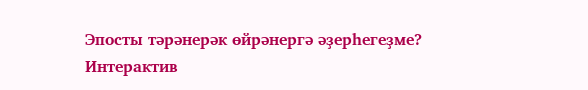Эпосты тәрәнерәк өйрәнергә әҙерһегеҙме?
Интерактив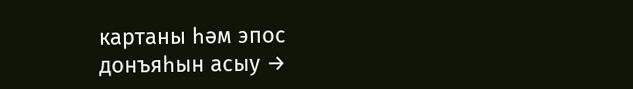картаны һәм эпос донъяһын асыу →